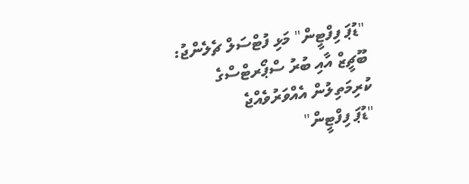"ޑުޕަ ފިފްޓީން" މަޅި ފުޓްސަލް ޗެލެންޖު: ބޫޗީޒް އާއި ބުރު ސްޕޯރޓްސްގެ ކުރިމަތިލުން އެއްވަރުވެއްޖެ
"ޑުޕަ ފިފްޓީން"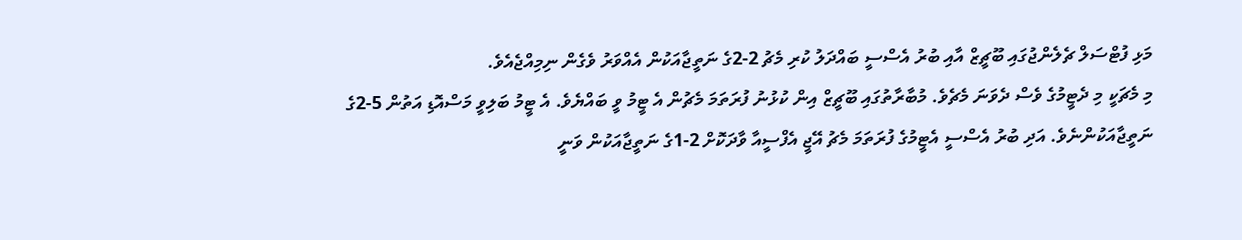މަޅި ފުޓްސަލް ޗެލެންޖުގައި ބޫޗީޒް އާއި ބުރު އެސްސީ ބައްދަލު ކުރި މެޗު 2-2ގެ ނަތީޖާއަކުން އެއްވަރު ވެގެން ނިމިއްޖެއެވެ.
މި މެޗަކީ މި ދެޓީމުގެ ވެސް ދެވަނަ މެޗެވެ. މުބާރާތުގައި ބޫޗީޒް އިން ކުޅުނު ފުރަތަމަ މެޗުން އެ ޓީމު ވީ ބައްޔެވެ. އެ ޓީމު ބަލިވީ މަސްއޮޑި އަތުން 5-2ގެ ނަތީޖާއަކުންނެވެ. އަދި ބުރު އެސްސީ އެޓީމުގެ ފުރަތަމަ މެޗު އޭޖީ އެފްސީއާ ވާދަކޮށް 2-1ގެ ނަތީޖާއަކުން ވަނީ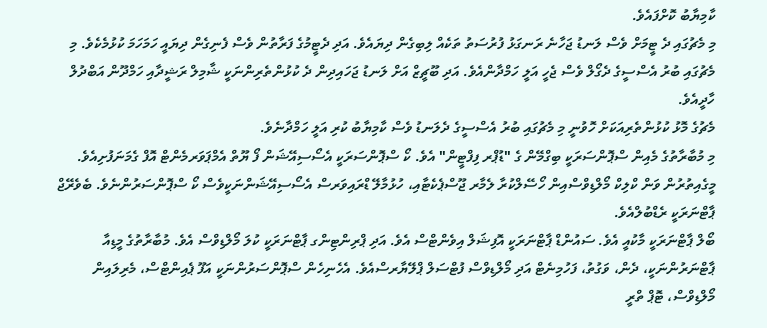ކާމިޔާބު ކޮށްފައެވެ.
މި މެޗުގައި ދެ ޓީމަށް ވެސް ލަނޑު ޖަހާނެ ރަނގަޅު ފުރުސަތު ތަކެއް ލިބިގެން ދިޔައެވެ. އަދި ދެޓީމުގެ ފަރާތުން ވެސް ފެނިގެން ދިޔައީ ހަމަހަމަ ކުޅުމެކެވެ. މި މެޗުގައި ބުރު އެސްސީގެ ދެގޯލް ވެސް ޖެހީ އަލީ ހަމްދާންއެވެ. އަދި ބޫޗީޒް އަށް ލަނޑު ޖަހައިދިން ދެ ކުޅުންތެރިންނަކީ ޝާމިލް ރަޝީދާއި ހަމްދޫން އަބްދުލް ހާދީއެވެ.
މެޗުގެ މޮޅު ކުޅުންތެރިއަކަށް ހޮވުނީ މި މެޗުގައި ބުރު އެސްސީގެ ދެލަނޑު ވެސް ކާމިޔާބު ކުރި އަލީ ހަމްދާނެވެ.
މި މުބާރާތުގެ މެއިން ސްޕޮންސަރަކީ ބިގްމޭން ގެ "ޑުޕްރ ފިފްޓީން" އެވެ. ކޯ ސްޕޮންސަރަކީ އެސޯސިއޭޝަން ފޯ ޔޫތް އެމްޕަވަރމެންޓް އޮފް ގެމަނަފުށިއެވެ. މީގެއިތުރުން ވަން ކްލިކް މޯލްޑިވްސްއިން ހޯސޭލްކުރާ ލެމާރ ޖޫސްޕެކެޓާއި، ހުޅުމާލޭ ޑްރައިވަރސް އެސޯސިއޭޝަންނަކީވެސް ކޯ ސްޕޮންސަރުންނެވެ. ބެވެރޭޖް ޕާޓްނަރަކީ ރެޑްބުލްއެވެ.
ބޯލް ޕާޓްނަރަކީ މާކުއީ އެވެ. ސައުންޑް ޕާޓްނަރަކީ އޮފިޝަލް އިވެންޓްސް އެވެ. އަދި ޕްރިންޓިންގ ޕާޓްނަރަކީ ކުލަ މޯލްޑިވްސް އެވެ. މުބާރާތުގެ މީޑިއާ ޕާޓްނަރުންނަކީ، ދެން، ވަގުތު، ފަހުމިނެޓް އަދި މޯލްޑިވްސް ފުޓްސަލް ޕްލޭޔާރސްއެވެ. އެހެނިހެން ސްޕޮންސަރުންނަކީ އަފޫ ޕެއިންޓްސް، މެރިލައިން މޯލްޑިވްސް، ޓޮޕް ތްރީ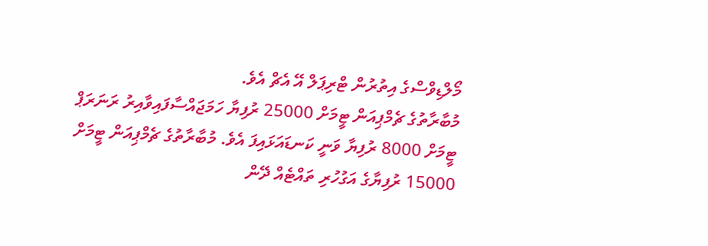މޯލްޑިވްސްގެ އިތުރުން ޓްރިޕަލް އޭ އެޗް އެވެ.
މުބާރާތުގެ ޗެމްޕިއަން ޓީމަށް 25000 ރުފިޔާ ހަމަޖައްސާފައިވާއިރު ރަނަރަޕް ޓީމަށް 8000 ރުފިޔާ ވަނީ ކަނޑައަޅައިފަ އެވެ. މުބާރާތުގެ ޗެމްޕިއަން ޓީމަށް 15000 ރުފިޔާގެ އަގުހުރި ތައްޓެއް ދޭން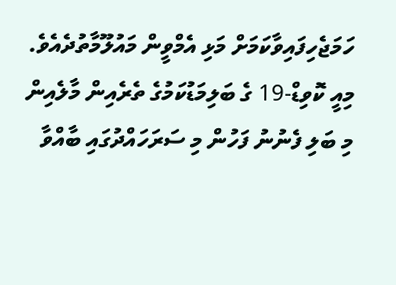ހަމަޖެހިފައިވާކަމަށް މަޅި އެމްވީން މައުލޫމާތުދެއެވެ.
މިއީ ކޮވިޑް-19 ގެ ބަލިމަޑުކަމުގެ ތެރެއިން މާލެއިން މި ބަލި ފެނުނު ފަހުން މި ސަރަހައްދުގައި ބާއްވާ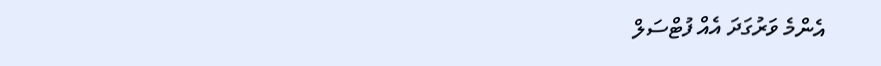އެންމެ ވަރުގަދަ އެއް ފުޓްސަލް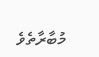މުބާރާތެވެ